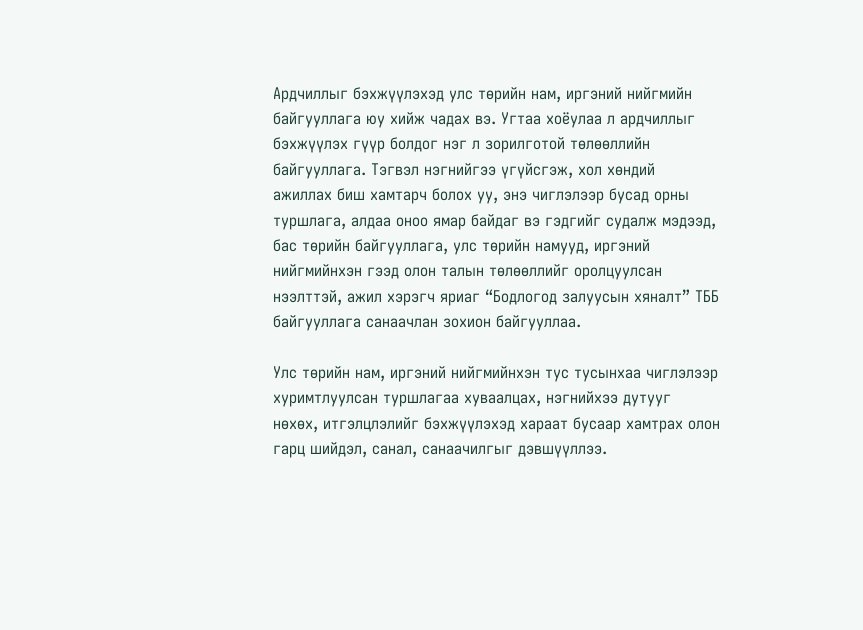Ардчиллыг бэхжүүлэхэд улс төрийн нам, иргэний нийгмийн байгууллага юу хийж чадах вэ. Угтаа хоёулаа л ардчиллыг бэхжүүлэх гүүр болдог нэг л зорилготой төлөөллийн байгууллага. Тэгвэл нэгнийгээ үгүйсгэж, хол хөндий  ажиллах биш хамтарч болох уу, энэ чиглэлээр бусад орны туршлага, алдаа оноо ямар байдаг вэ гэдгийг судалж мэдээд, бас төрийн байгууллага, улс төрийн намууд, иргэний нийгмийнхэн гээд олон талын төлөөллийг оролцуулсан нээлттэй, ажил хэрэгч яриаг “Бодлогод залуусын хяналт” ТББ байгууллага санаачлан зохион байгууллаа.

Улс төрийн нам, иргэний нийгмийнхэн тус тусынхаа чиглэлээр хуримтлуулсан туршлагаа хуваалцах, нэгнийхээ дутууг нөхөх, итгэлцлэлийг бэхжүүлэхэд хараат бусаар хамтрах олон гарц шийдэл, санал, санаачилгыг дэвшүүллээ.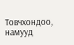Товчхондоо, намууд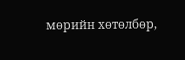мөрийн хөтөлбөр,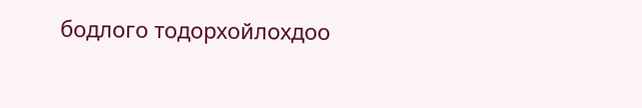бодлого тодорхойлохдоо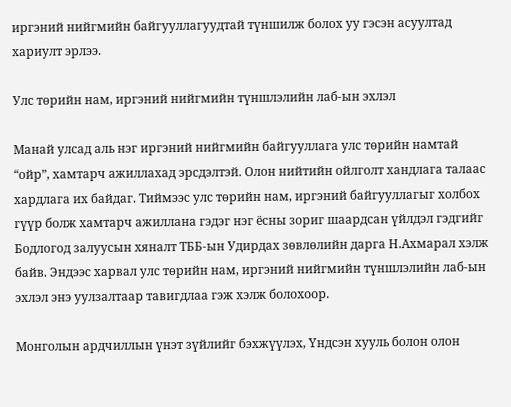иргэний нийгмийн байгууллагуудтай түншилж болох уу гэсэн асуултад хариулт эрлээ.

Улс төрийн нам, иргэний нийгмийн түншлэлийн лаб-ын эхлэл

Манай улсад аль нэг иргэний нийгмийн байгууллага улс төрийн намтай “ойр”, хамтарч ажиллахад эрсдэлтэй. Олон нийтийн ойлголт хандлага талаас хардлага их байдаг. Тиймээс улс төрийн нам, иргэний байгууллагыг холбох гүүр болж хамтарч ажиллана гэдэг нэг ёсны зориг шаардсан үйлдэл гэдгийг  Бодлогод залуусын хяналт ТББ-ын Удирдах зөвлөлийн дарга Н.Ахмарал хэлж байв. Эндээс харвал улс төрийн нам, иргэний нийгмийн түншлэлийн лаб-ын эхлэл энэ уулзалтаар тавигдлаа гэж хэлж болохоор.

Монголын ардчиллын үнэт зүйлийг бэхжүүлэх, Үндсэн хууль болон олон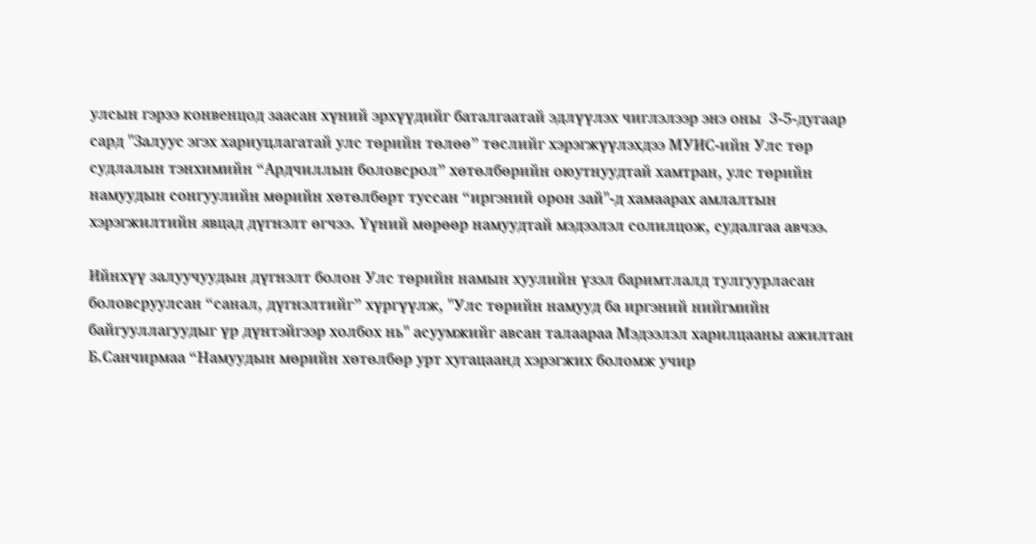улсын гэрээ конвенцод заасан хүний эрхүүдийг баталгаатай эдлүүлэх чиглэлээр энэ оны  3-5-дугаар сард "Залуус эгэх хариуцлагатай улс төрийн төлөө” төслийг хэрэгжүүлэхдээ МУИС-ийн Улс төр судлалын тэнхимийн “Ардчиллын боловсрол” хөтөлбөрийн оюутнуудтай хамтран, улс төрийн намуудын сонгуулийн мөрийн хөтөлбөрт туссан “иргэний орон зай"-д хамаарах амлалтын хэрэгжилтийн явцад дүгнэлт өгчээ. Үүний мөрөөр намуудтай мэдээлэл солилцож, судалгаа авчээ.

Ийнхүү залуучуудын дүгнэлт болон Улс төрийн намын хуулийн үзэл баримтлалд тулгуурласан боловсруулсан “санал, дүгнэлтийг” хүргүүлж, "Улс төрийн намууд ба иргэний нийгмийн байгууллагуудыг үр дүнтэйгээр холбох нь" асуумжийг авсан талаараа Мэдээлэл харилцааны ажилтан Б.Санчирмаа “Намуудын мөрийн хөтөлбөр урт хугацаанд хэрэгжих боломж учир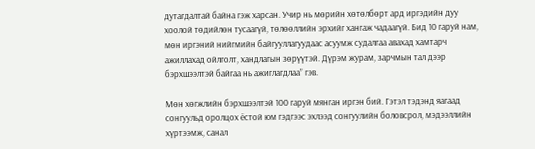дутагдалтай байна гэж харсан. Учир нь мөрийн хөтөлбөрт ард иргэдийн дуу хоолой төдийлөн тусаагүй, төлөөллийн эрхийг хангаж чадаагүй. Бид 10 гаруй нам, мөн иргэний нийгмийн байгууллагуудаас асуумж судалгаа авахад хамтарч ажиллахад ойлголт, хандлагын зөрүүтэй. Дүрэм журам, зарчмын тал дээр бэрхшээлтэй байгаа нь ажиглагдлаа” гэв.

Мөн хөгжлийн бэрхшээлтэй 100 гаруй мянган иргэн бий. Гэтэл тэдэнд яагаад сонгуульд оролцох ёстой юм гэдгээс эхлээд сонгуулийн боловсрол, мэдээллийн хүртээмж, санал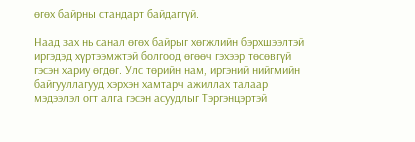өгөх байрны стандарт байдаггүй.

Наад зах нь санал өгөх байрыг хөгжлийн бэрхшээлтэй иргэдэд хүртээмжтэй болгоод өгөөч гэхээр төсөвгүй гэсэн хариу өгдөг. Улс төрийн нам, иргэний нийгмийн байгууллагууд хэрхэн хамтарч ажиллах талаар мэдээлэл огт алга гэсэн асуудлыг Тэргэнцэртэй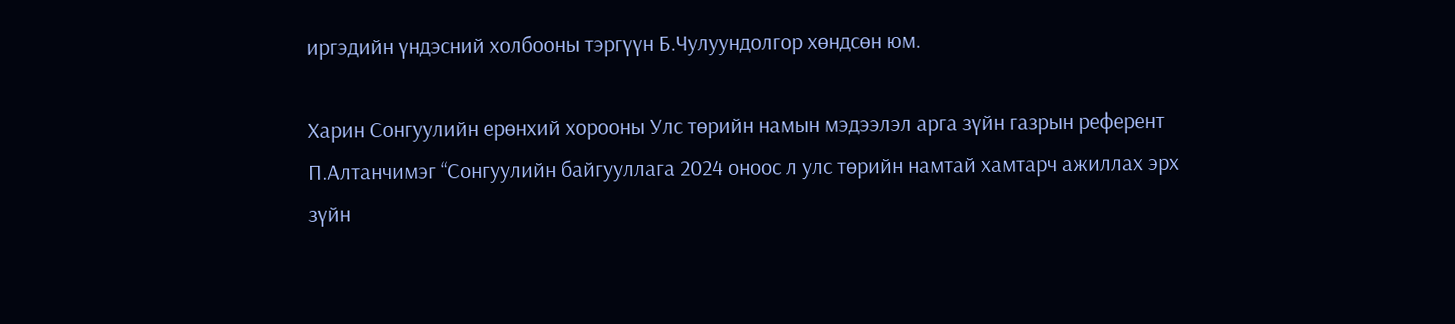иргэдийн үндэсний холбооны тэргүүн Б.Чулуундолгор хөндсөн юм.

Харин Сонгуулийн ерөнхий хорооны Улс төрийн намын мэдээлэл арга зүйн газрын референт П.Алтанчимэг “Сонгуулийн байгууллага 2024 оноос л улс төрийн намтай хамтарч ажиллах эрх зүйн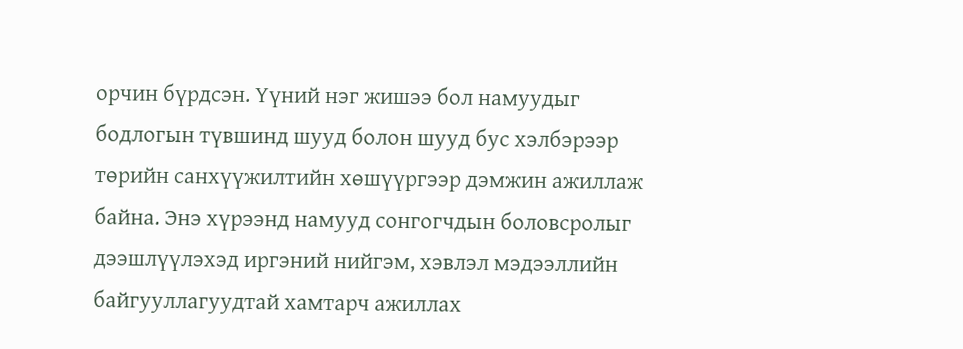орчин бүрдсэн. Үүний нэг жишээ бол намуудыг бодлогын түвшинд шууд болон шууд бус хэлбэрээр төрийн санхүүжилтийн хөшүүргээр дэмжин ажиллаж байна. Энэ хүрээнд намууд сонгогчдын боловсролыг дээшлүүлэхэд иргэний нийгэм, хэвлэл мэдээллийн байгууллагуудтай хамтарч ажиллах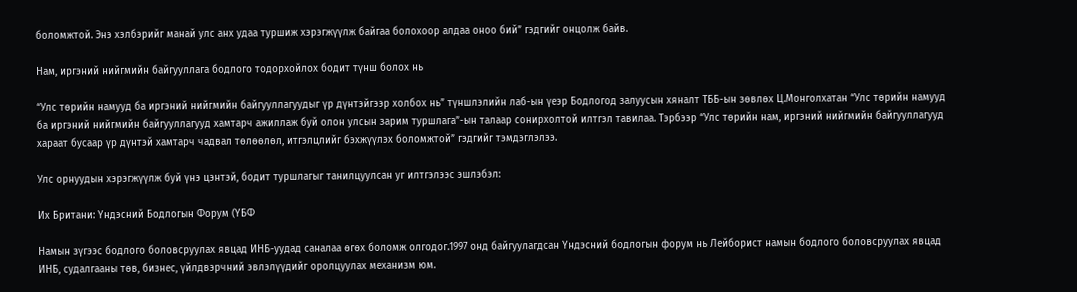боломжтой. Энэ хэлбэрийг манай улс анх удаа туршиж хэрэгжүүлж байгаа болохоор алдаа оноо бий” гэдгийг онцолж байв.

Нам, иргэний нийгмийн байгууллага бодлого тодорхойлох бодит түнш болох нь

“Улс төрийн намууд ба иргэний нийгмийн байгууллагуудыг үр дүнтэйгээр холбох нь” түншлэлийн лаб-ын үеэр Бодлогод залуусын хяналт ТББ-ын зөвлөх Ц.Монголхатан “Улс төрийн намууд ба иргэний нийгмийн байгууллагууд хамтарч ажиллаж буй олон улсын зарим туршлага”-ын талаар сонирхолтой илтгэл тавилаа. Тэрбээр “Улс төрийн нам, иргэний нийгмийн байгууллагууд хараат бусаар үр дүнтэй хамтарч чадвал төлөөлөл, итгэлцлийг бэхжүүлэх боломжтой” гэдгийг тэмдэглэлээ.

Улс орнуудын хэрэгжүүлж буй үнэ цэнтэй, бодит туршлагыг танилцуулсан уг илтгэлээс эшлэбэл:

Их Британи: Үндэсний Бодлогын Форум (ҮБФ

Намын зүгээс бодлого боловсруулах явцад ИНБ-уудад саналаа өгөх боломж олгодог.1997 онд байгуулагдсан Үндэсний бодлогын форум нь Лейборист намын бодлого боловсруулах явцад ИНБ, судалгааны төв, бизнес, үйлдвэрчний эвлэлүүдийг оролцуулах механизм юм.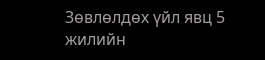Зөвлөлдөх үйл явц 5 жилийн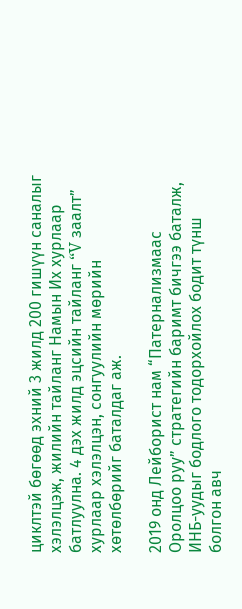циклтэй бөгөөд эхний 3 жилд 200 гишүүн саналыг хэлэлцэж, жилийн тайланг Намын Их хурлаар батлуулна. 4 дэх жилд эцсийн тайланг “V заалт” хурлаар хэлэлцэн, сонгуулийн мөрийн хөтөлбөрийг баталдаг аж.

2019 онд Лейборист нам “Патернализмаас Оролцоо руу” стратегийн баримт бичгээ баталж, ИНБ-уудыг бодлого тодорхойлох бодит түнш болгон авч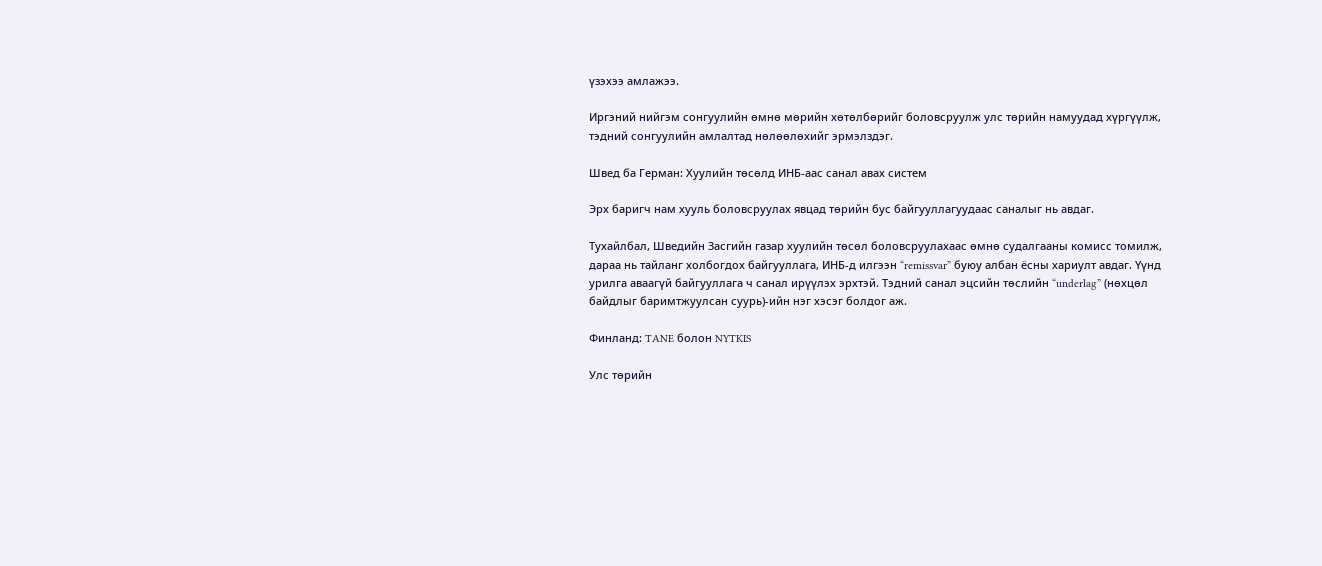үзэхээ амлажээ.

Иргэний нийгэм сонгуулийн өмнө мөрийн хөтөлбөрийг боловсруулж улс төрийн намуудад хүргүүлж, тэдний сонгуулийн амлалтад нөлөөлөхийг эрмэлздэг.

Швед ба Герман: Хуулийн төсөлд ИНБ-аас санал авах систем

Эрх баригч нам хууль боловсруулах явцад төрийн бус байгууллагуудаас саналыг нь авдаг.

Тухайлбал, Шведийн Засгийн газар хуулийн төсөл боловсруулахаас өмнө судалгааны комисс томилж, дараа нь тайланг холбогдох байгууллага, ИНБ-д илгээн “remissvar” буюу албан ёсны хариулт авдаг. Үүнд урилга аваагүй байгууллага ч санал ирүүлэх эрхтэй. Тэдний санал эцсийн төслийн “underlag” (нөхцөл байдлыг баримтжуулсан суурь)-ийн нэг хэсэг болдог аж.

Финланд: TANE болон NYTKIS

Улс төрийн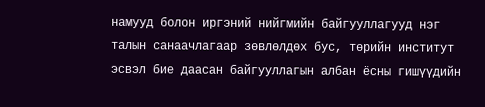намууд болон иргэний нийгмийн байгууллагууд нэг талын санаачлагаар зөвлөлдөх бус, төрийн институт эсвэл бие даасан байгууллагын албан ёсны гишүүдийн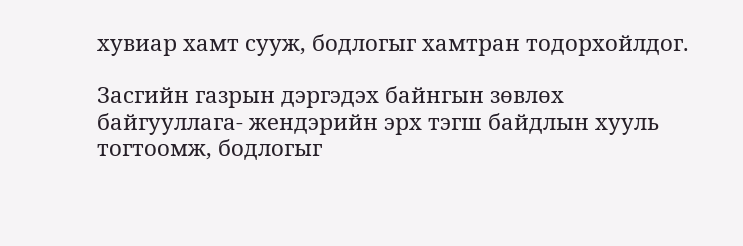хувиар хамт сууж, бодлогыг хамтран тодорхойлдог.

Засгийн газрын дэргэдэх байнгын зөвлөх байгууллага- жендэрийн эрх тэгш байдлын хууль тогтоомж, бодлогыг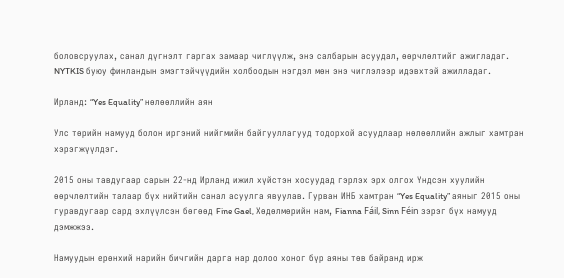боловсруулах, санал дүгнэлт гаргах замаар чиглүүлж, энэ салбарын асуудал, өөрчлөлтийг ажигладаг. NYTKIS буюу финландын эмэгтэйчүүдийн холбоодын нэгдэл мөн энэ чиглэлээр идэвхтэй ажилладаг.

Ирланд: “Yes Equality” нөлөөллийн аян

Улс төрийн намууд болон иргэний нийгмийн байгууллагууд тодорхой асуудлаар нөлөөллийн ажлыг хамтран хэрэгжүүлдэг.

2015 оны тавдугаар сарын 22-нд Ирланд ижил хүйстэн хосуудад гэрлэх эрх олгох Үндсэн хуулийн өөрчлөлтийн талаар бүх нийтийн санал асуулга явуулав. Гурван ИНБ хамтран “Yes Equality” аяныг 2015 оны гуравдугаар сард эхлүүлсэн бөгөөд Fine Gael, Хөдөлмөрийн нам, Fianna Fáil, Sinn Féin зэрэг бүх намууд дэмжжээ.

Намуудын ерөнхий нарийн бичгийн дарга нар долоо хоног бүр аяны төв байранд ирж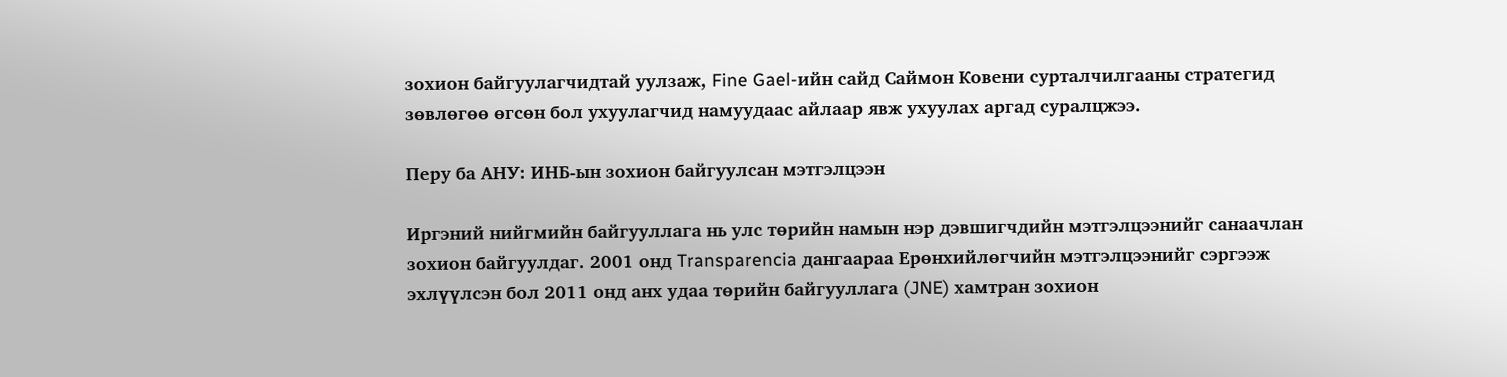зохион байгуулагчидтай уулзаж, Fine Gael-ийн сайд Саймон Ковени сурталчилгааны стратегид зөвлөгөө өгсөн бол ухуулагчид намуудаас айлаар явж ухуулах аргад суралцжээ.

Перу ба АНУ: ИНБ-ын зохион байгуулсан мэтгэлцээн

Иргэний нийгмийн байгууллага нь улс төрийн намын нэр дэвшигчдийн мэтгэлцээнийг санаачлан зохион байгуулдаг. 2001 онд Transparencia дангаараа Ерөнхийлөгчийн мэтгэлцээнийг сэргээж эхлүүлсэн бол 2011 онд анх удаа төрийн байгууллага (JNE) хамтран зохион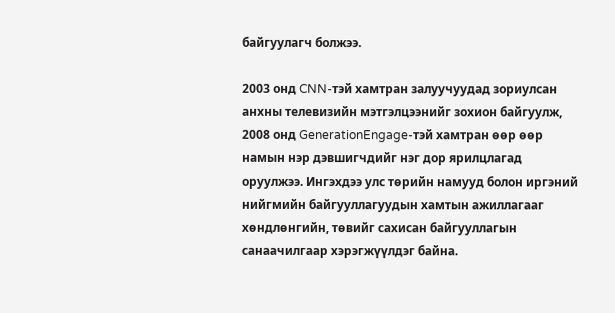байгуулагч болжээ.

2003 онд CNN-тэй хамтран залуучуудад зориулсан анхны телевизийн мэтгэлцээнийг зохион байгуулж, 2008 онд GenerationEngage-тэй хамтран өөр өөр намын нэр дэвшигчдийг нэг дор ярилцлагад оруулжээ. Ингэхдээ улс төрийн намууд болон иргэний нийгмийн байгууллагуудын хамтын ажиллагааг хөндлөнгийн, төвийг сахисан байгууллагын санаачилгаар хэрэгжүүлдэг байна.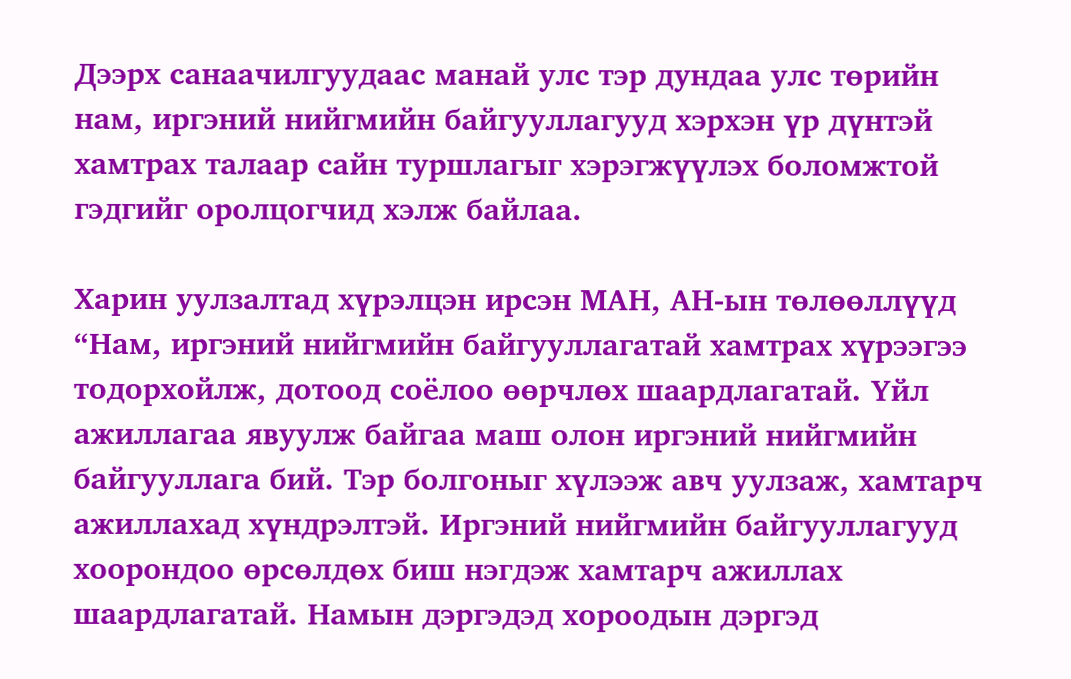Дээрх санаачилгуудаас манай улс тэр дундаа улс төрийн нам, иргэний нийгмийн байгууллагууд хэрхэн үр дүнтэй хамтрах талаар сайн туршлагыг хэрэгжүүлэх боломжтой гэдгийг оролцогчид хэлж байлаа.

Харин уулзалтад хүрэлцэн ирсэн МАН, АН-ын төлөөллүүд “Нам, иргэний нийгмийн байгууллагатай хамтрах хүрээгээ тодорхойлж, дотоод соёлоо өөрчлөх шаардлагатай. Үйл ажиллагаа явуулж байгаа маш олон иргэний нийгмийн байгууллага бий. Тэр болгоныг хүлээж авч уулзаж, хамтарч ажиллахад хүндрэлтэй. Иргэний нийгмийн байгууллагууд хоорондоо өрсөлдөх биш нэгдэж хамтарч ажиллах шаардлагатай. Намын дэргэдэд хороодын дэргэд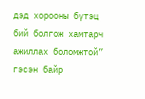дэд хорооны бүтэц бий болгож хамтарч ажиллах боломжтой” гэсэн байр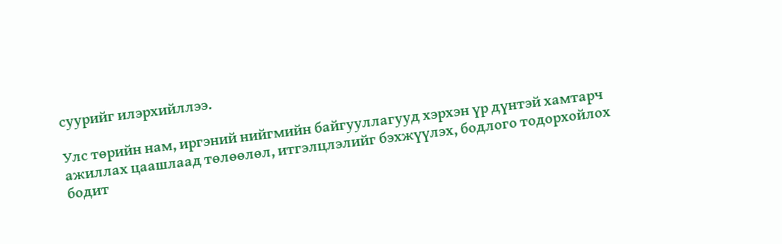суурийг илэрхийллээ.

Улс төрийн нам, иргэний нийгмийн байгууллагууд хэрхэн үр дүнтэй хамтарч ажиллах цаашлаад төлөөлөл, итгэлцлэлийг бэхжүүлэх, бодлого тодорхойлох бодит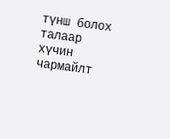түнш болох талаар хүчин чармайлт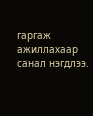гаргаж ажиллахаар санал нэгдлээ.